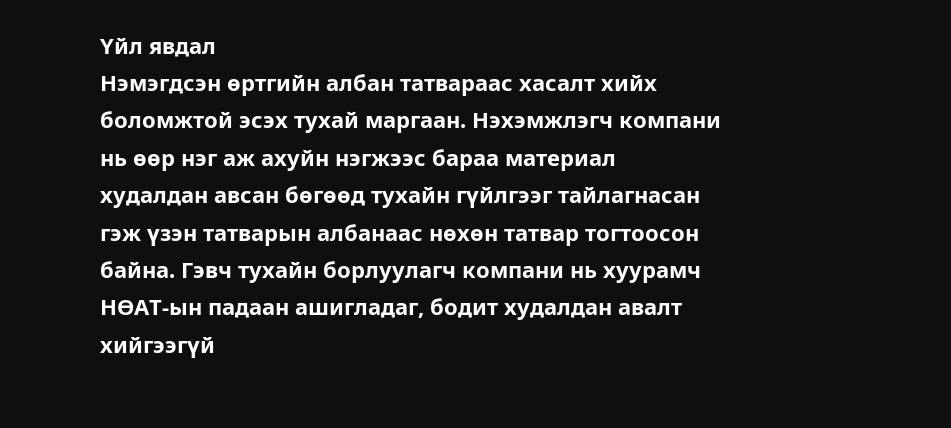Үйл явдал
Нэмэгдсэн өртгийн албан татвараас хасалт хийх боломжтой эсэх тухай маргаан. Нэхэмжлэгч компани нь өөр нэг аж ахуйн нэгжээс бараа материал худалдан авсан бөгөөд тухайн гүйлгээг тайлагнасан гэж үзэн татварын албанаас нөхөн татвар тогтоосон байна. Гэвч тухайн борлуулагч компани нь хуурамч НӨАТ-ын падаан ашигладаг, бодит худалдан авалт хийгээгүй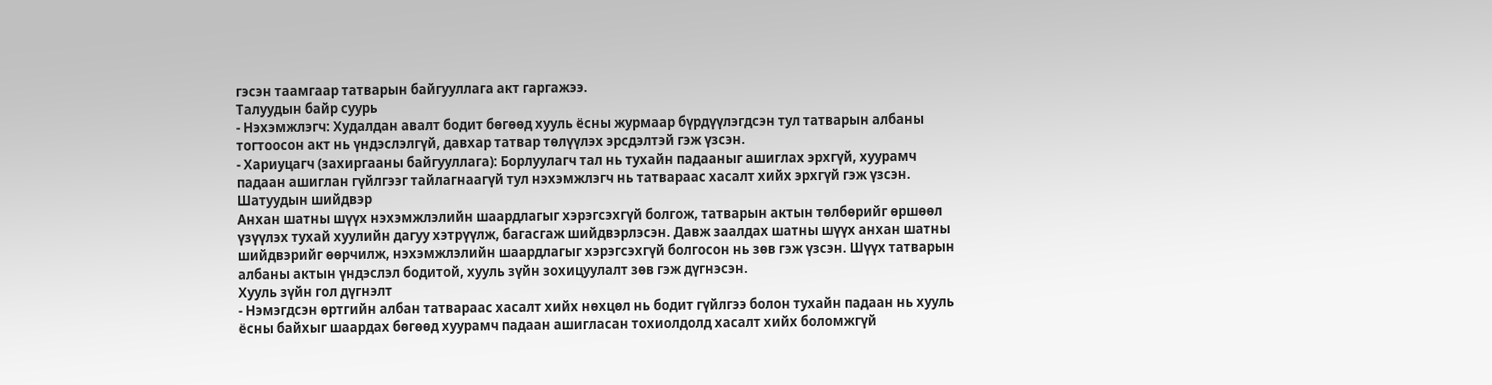гэсэн таамгаар татварын байгууллага акт гаргажээ.
Талуудын байр суурь
- Нэхэмжлэгч: Худалдан авалт бодит бөгөөд хууль ёсны журмаар бүрдүүлэгдсэн тул татварын албаны тогтоосон акт нь үндэслэлгүй, давхар татвар төлүүлэх эрсдэлтэй гэж үзсэн.
- Хариуцагч (захиргааны байгууллага): Борлуулагч тал нь тухайн падааныг ашиглах эрхгүй, хуурамч падаан ашиглан гүйлгээг тайлагнаагүй тул нэхэмжлэгч нь татвараас хасалт хийх эрхгүй гэж үзсэн.
Шатуудын шийдвэр
Анхан шатны шүүх нэхэмжлэлийн шаардлагыг хэрэгсэхгүй болгож, татварын актын төлбөрийг өршөөл үзүүлэх тухай хуулийн дагуу хэтрүүлж, багасгаж шийдвэрлэсэн. Давж заалдах шатны шүүх анхан шатны шийдвэрийг өөрчилж, нэхэмжлэлийн шаардлагыг хэрэгсэхгүй болгосон нь зөв гэж үзсэн. Шүүх татварын албаны актын үндэслэл бодитой, хууль зүйн зохицуулалт зөв гэж дүгнэсэн.
Хууль зүйн гол дүгнэлт
- Нэмэгдсэн өртгийн албан татвараас хасалт хийх нөхцөл нь бодит гүйлгээ болон тухайн падаан нь хууль ёсны байхыг шаардах бөгөөд хуурамч падаан ашигласан тохиолдолд хасалт хийх боломжгүй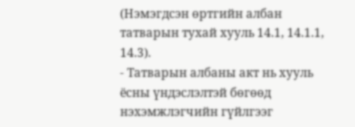(Нэмэгдсэн өртгийн албан татварын тухай хууль 14.1, 14.1.1, 14.3).
- Татварын албаны акт нь хууль ёсны үндэслэлтэй бөгөөд нэхэмжлэгчийн гүйлгээг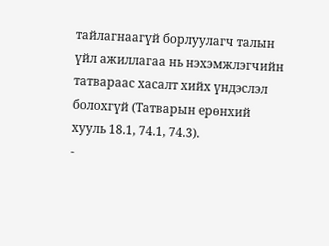тайлагнаагүй борлуулагч талын үйл ажиллагаа нь нэхэмжлэгчийн татвараас хасалт хийх үндэслэл болохгүй (Татварын ерөнхий хууль 18.1, 74.1, 74.3).
-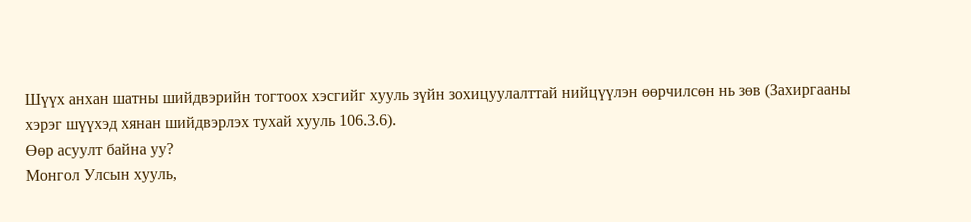Шүүх анхан шатны шийдвэрийн тогтоох хэсгийг хууль зүйн зохицуулалттай нийцүүлэн өөрчилсөн нь зөв (Захиргааны хэрэг шүүхэд хянан шийдвэрлэх тухай хууль 106.3.6).
Өөр асуулт байна уу?
Монгол Улсын хууль,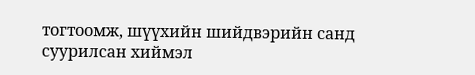тогтоомж, шүүхийн шийдвэрийн санд суурилсан хиймэл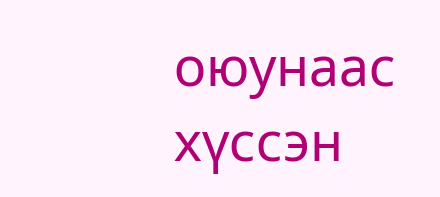оюунаас хүссэн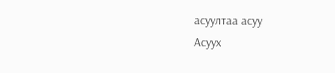асуултаа асуу
Асуух